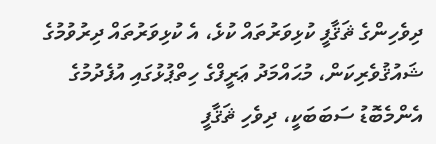ދިވެހިންގެ ޘަޤާފީ ކުޅިވަރުތައް ކުޅެ، އެ ކުޅިވަރުތައް ދިރުވުމުގެ ޝައުޤުވެރިކަން، މުޙައްމަދު ޢަރީފްގެ ހިތްޕުޅުގައި އުފެދުމުގެ އެންމެބޮޑު ސަބަބަކީ، ދިވެހި ޘަޤާފީ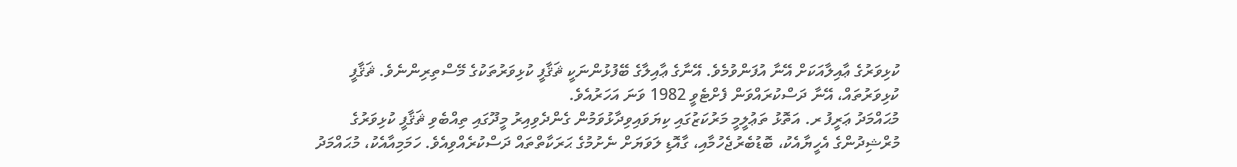ކުޅިވަރުގެ ޢާއިލާއަކަށް އޭނާ އުފަންވުމެވެ. އޭނާގެ ޢާއިލާގެ ބޭފުޅުންނަކީ ޘަޤާފީ ކުޅިވަރުތަކުގެ މޭސްތިރިންނެވެ. ޘަޤާފީ ކުޅިވަރުތައް، އޭނާ ދަސްކުރައްވަން ފެށްޓެވީ 1982 ވަނަ އަހަރުއެވެ.
މުޙައްމަދު ޢަރީފު ރ. އަތޮޅު ތަޢުލީމީ މަރުކަޒުގައި ކިޔަވައިވިދާޅުވަމުން ގެންދެވިއިރު މީދޫގައި ތިއްބެވި ޘަޤާފީ ކުޅިވަރުގެ މުރްޝިދުންގެ އެހީޔާއެކު، ބޮޑުބެރުޖެހުމާއި، ގާއޮޑި ލަވަޔަށް ނެށުމުގެ ޙަރަކާތްތައް ދަސްކުރެއްވިއެވެ. ހަމަމިއާއެކު، މުޙައްމަދު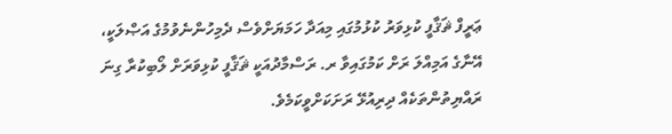ޢަރީފް ޘަޤާފީ ކުޅިވަރު ކުޅުމުގައި މިއަދާ ހަމަޔަށްވެސް ދެމިހުންނެވުމުގެ އަޞްލަކީ، އޭނާގެ އަމިއްލަ ރަށް ކަމުގައިވާ ރ. ރަސްމާދުއަކީ ޘަޤާފީ ކުޅިވަރަށް ލޯބިކުރާ ގިނަ ރައްޔިތުންތަކެއް ދިރިއުޅޭ ރަށަކަށްވީކަމެވެ.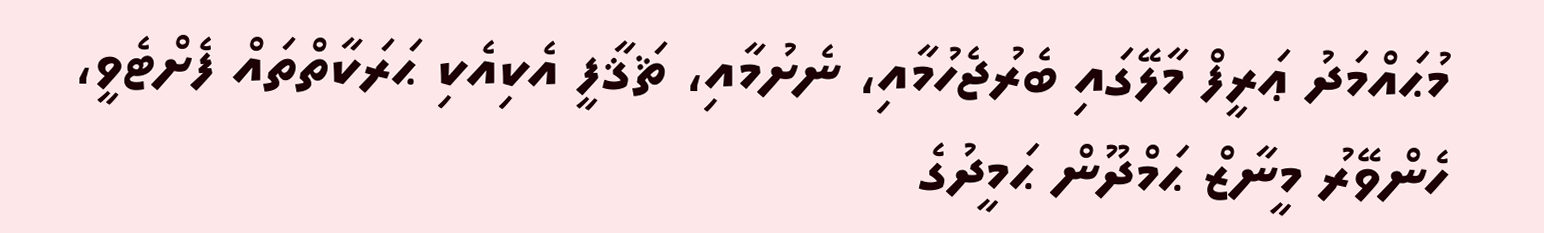މުޙައްމަދު ޢަރީފް މާލޭގައި ބެރުޖެހުމާއި، ނެށުމާއި، ޘަޤާފީ އެކިއެކި ޙަރަކާތްތައް ފެށްޓެވީ، ހެންވޭރު މީނާޒް ޙަމްދޫން ޙަމީދުގެ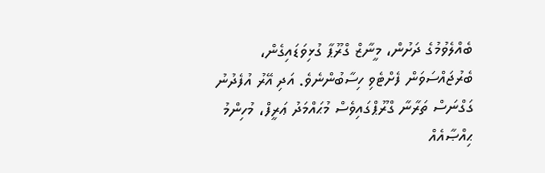ބެއްލެވުމުގެ ދަށުން، މީނާޒް ގްރޫޕާ ގުޅިވަޑައިގެން، ބެރުޖައްސަވަން ފެށްޓެވި ހިސާބުންނެވެ. އަދި އޭރު އުފެދުނު ގަގްނަސް ތަރާނާ ގްރޫޕްގައިވެސް މުޙައްމަދު ޢަރީފް، މުހިންމު ޙިއްޞާއެއް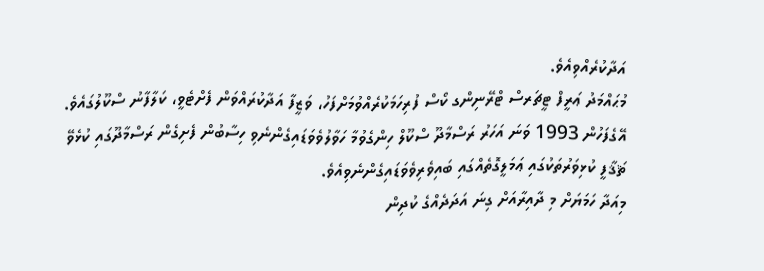އަދާކުރެއްވިއެވެ.
މުޙައްމަދު ޢަރީފް ޓީޗަރސް ޓްރޭނިންގ ކޯސް ފުރިހަމަކުރެއްވުމަށްފަހު، ވަޒީފާ އަދާކުރައްވަން ފެށްޓެވީ، ކަލާފާނު ސްކޫލުގައެވެ. އޭގެފަހުން 1993 ވަނަ އަހަރު ރަސްމާދޫ ސްކޫލް ހިންގެވުމާ ހަވާލުވެވަޑައިގެންނެވި ހިސާބުން ފެށިގެން ރަސްމާދޫގައި ކުޅެވޭ ޘަޤާފީ ކުޅިވަރުތަކުގައި ޢަމަލީގޮތެއްގައި ބައިވެރިވެވަޑައިގެންނެވިއެވެ.
މިއަދާ ހަމަޔަށް މި ދާއިރާއަށް ގިނަ އަދަދެއްގެ ކުދިން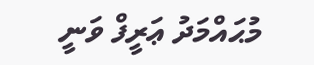މުޙައްމަދު ޢަރީފް ވަނީ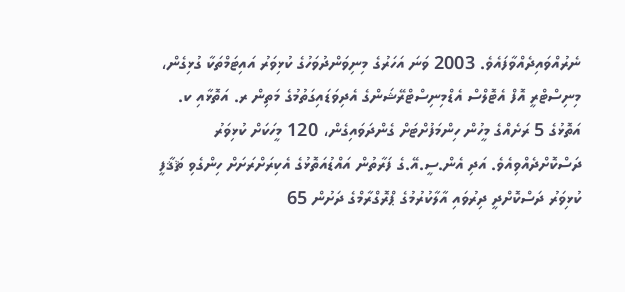ނެރުއްވައިދެއްވާފައެވެ. 2003 ވަނަ އަހަރުގެ މިނިވަންދުވަހުގެ ކުޅިވަރު އައިޓަމްތަކާ ގުޅިގެން، މިނިސްޓްރީ އޮފް އެޓޮލްސް އެޑްމިނިސްޓްރޭޝަންގެ އެދިވަޑައިގަތުމުގެ މަތިން ރ. އަތޮޅާއި ކ. އަތޮޅުގެ 5 ރަށެއްގެ މީހުން ހިންމަފުށްޓަށް ގެންދަވައިގެން، 120 މީހަކަށް ކުޅިވަރު ދަސްކޮށްދެއްވިއެވެ. އަދި އެން.ސީ.އޭ.ގެ ފަރާތުން އައްޑުއަތޮޅުގެ އެކިރަށްރަށަށް ހިންގެވި ޘަޤާފީ ކުޅިވަރު ދަސްކޮށްދީ ދިރުވައި އާލާކުރުމުގެ ޕްރޮގްރާމްގެ ދަށުން 65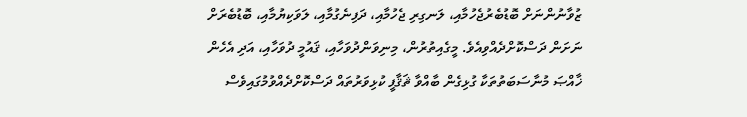ޒުވާނުންނަށް ބޮޑުބެރުޖެހުމާއި، ލަނގިރި ޖެހުމާއި، ދަފިނެގުމާއި، ލަވަކިޔުމާއި، ބޮޑުބެރަށް ނަށަން ދަސްކޮށްދެއްވިއެވެ. މީގެއިތުރުން، މިނިވަންދުވަހާއި، ޤައުމީ ދުވަހާއި، އަދި އެހެން ޚާއްޞަ މުނާސަބަތުތަކާ ގުޅިގެން ބާއްވާ ޘަޤާފީ ކުޅިވަރުތައް ދަސްކޮށްދެއްވުމުގައިވެސް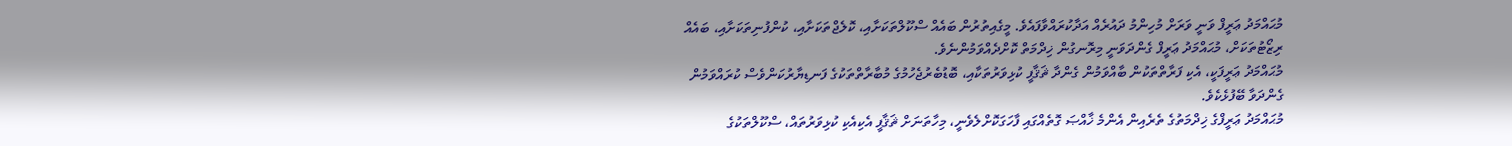މުޙައްމަދު ޢަރީފް ވަނީ ވަރަށް މުހިންމު ދައުރެއް އަދާކުރައްވާފައެވެ. މީގެއިތުރުން ބައެއް ސްކޫލްތަކަށާއި، ކޮލެޖްތަކަށާއި، ކުންފުނިތަކަށާއި، ބައެއް ރިޒޯޓުތަކަށް، މުޙައްމަދު ޢަރީފް ގެންދަވަނީ މިރޮނގުން ޚިދްމަތް ކޮށްދެއްވަމުންނެވެ.
މުޙައްމަދު ޢަރީފަކީ، އެކި ފަރާތްތަކުން ބާއްވަމުން ގެންދާ ޘަޤާފީ ކުޅިވަރުތަކާއި، ބޮޑުބެރުޖެހުމުގެ މުބާރާތްތަކުގެ ފަނޑިޔާރުކަންވެސް ކުރައްވަމުން ގެންދަވާ ބޭފުޅެކެވެ.
މުޙައްމަދު ޢަރީފްގެ ޚިދްމަތުގެ ތެރެއިން އެންމެ ޚާއްޞަ ގޮތެއްގައި ފާހަގަކޮށްލެވެނީ، މިހާތަނަށް ޘަޤާފީ އެކިއެކި ކުޅިވަރުތައް، ސްކޫލްތަކުގެ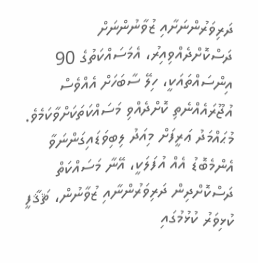ދަރިވަރުންނަށާއި ޒުވާނުންނަށް ދަސްކޮށްދެއްވިއިރު، އެމަސައްކަތުގެ 90 އިންސައްތައަކީ، ހިލޭ ސާބަހަށް އެއްވެސް އުޖޫރައެއްނެތި ކޮށްދެއްވި މަސައްކަތަކަށްވާކަމެވެ.
މުޙައްމަދު ޢަރީފަށް މިއަދު ލިބިވަޑައިގަންނަވާ އެންމެބޮޑު އެއް އުފަލަކީ، އޭނާ މަސައްކަތް ދަސްކޮށްދިން ދަރިވަރުންނާއި ޒުވާނުން، ޘަޤާފީ ކުޅިވަރު ކުޅުމުގައި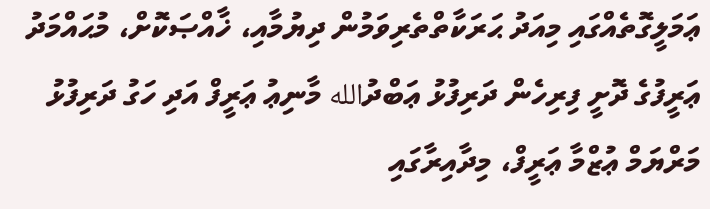ޢަމަލީގޮތެއްގައި މިއަދު ޙަރަކާތްތެރިވަމުން ދިޔުމާއި، ޚާއްޞަކޮށް، މުޙައްމަދު ޢަރީފުގެ ދޮށީ ފިރިހެން ދަރިފުޅު ޢަބްދުالله މާނިޢު ޢަރީފް އަދި ހަގު ދަރިފުޅު މަރްޔަމް ޢުޒްމާ ޢަރީފް، މިދާއިރާގައި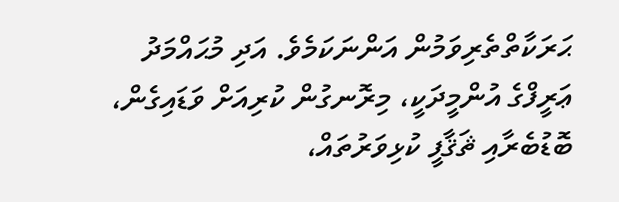ޙަރަކާތްތެރިވަމުން އަންނަކަމެވެ. އަދި މުޙައްމަދު ޢަރީފްގެ އުންމީދަކީ، މިރޮނގުން ކުރިއަށް ވަޑައިގެން، ބޮޑުބެރާއި ޘަޤާފީ ކުޅިވަރުތައް،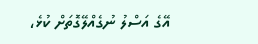އޭގެ އަސްލު ނުގެއްލޭގޮތަށް ކުޅެ،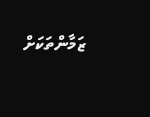ޒަމާންތަކަށް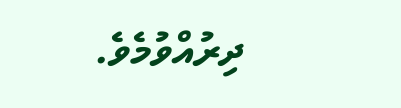ދިރުއްވުމެވެ.